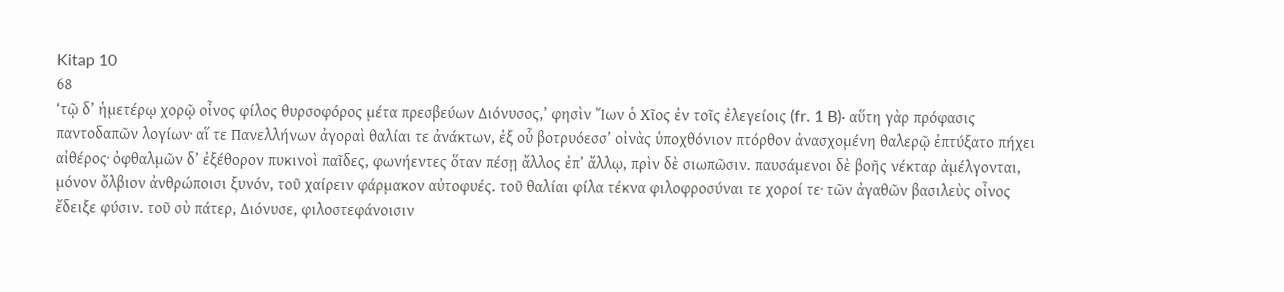Kitap 10
68
‘τῷ δ’ ἡμετέρῳ χορῷ οἶνος φίλος θυρσοφόρος μέτα πρεσβεύων Διόνυσος,’ φησὶν Ἴων ὁ Χῖος ἐν τοῖς ἐλεγείοις (fr. 1 B)· αὕτη γὰρ πρόφασις παντοδαπῶν λογίων· αἵ τε Πανελλήνων ἀγοραὶ θαλίαι τε ἀνάκτων, ἐξ οὗ βοτρυόεσσ’ οἰνὰς ὑποχθόνιον πτόρθον ἀνασχομένη θαλερῷ ἐπτύξατο πήχει αἰθέρος· ὀφθαλμῶν δ’ ἐξέθορον πυκινοὶ παῖδες, φωνήεντες ὅταν πέσῃ ἄλλος ἐπ’ ἄλλῳ, πρὶν δὲ σιωπῶσιν. παυσάμενοι δὲ βοῆς νέκταρ ἀμέλγονται, μόνον ὄλβιον ἀνθρώποισι ξυνόν, τοῦ χαίρειν φάρμακον αὐτοφυές. τοῦ θαλίαι φίλα τέκνα φιλοφροσύναι τε χοροί τε· τῶν ἀγαθῶν βασιλεὺς οἶνος ἔδειξε φύσιν. τοῦ σὺ πάτερ, Διόνυσε, φιλοστεφάνοισιν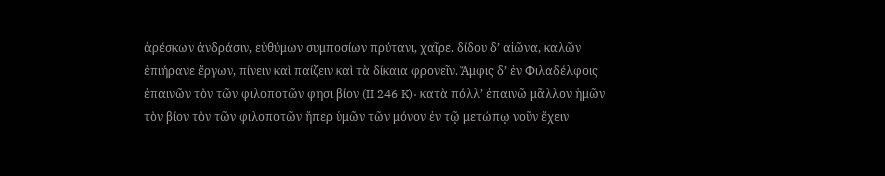ἀρέσκων ἀνδράσιν, εὐθύμων συμποσίων πρύτανι, χαῖρε. δίδου δ’ αἰῶνα, καλῶν ἐπιήρανε ἔργων, πίνειν καὶ παίζειν καὶ τὰ δίκαια φρονεῖν. Ἄμφις δ’ ἐν Φιλαδέλφοις ἐπαινῶν τὸν τῶν φιλοποτῶν φησι βίον (II 246 K)· κατὰ πόλλ’ ἐπαινῶ μᾶλλον ἡμῶν τὸν βίον τὸν τῶν φιλοποτῶν ἤπερ ὑμῶν τῶν μόνον ἐν τῷ μετώπῳ νοῦν ἔχειν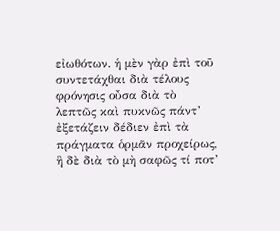εἰωθότων. ἡ μὲν γὰρ ἐπὶ τοῦ συντετάχθαι διὰ τέλους φρόνησις οὖσα διὰ τὸ λεπτῶς καὶ πυκνῶς πάντ’ ἐξετάζειν δέδιεν ἐπὶ τὰ πράγματα ὁρμᾶν προχείρως, ἣ δὲ διὰ τὸ μὴ σαφῶς τί ποτ’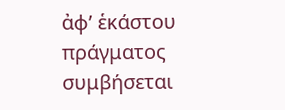ἀφ’ ἑκάστου πράγματος συμβήσεται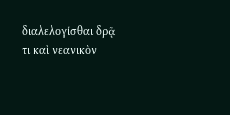διαλελογίσθαι δρᾷ τι καὶ νεανικὸν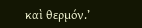καὶ θερμόν.’